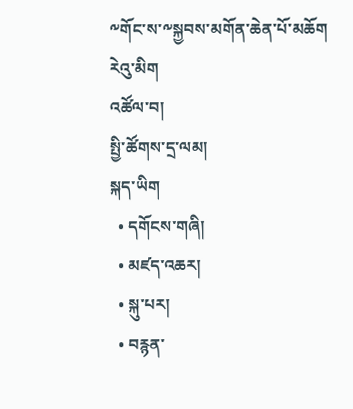༸གོང་ས་༸སྐྱབས་མགོན་ཆེན་པོ་མཆོག
རེའུ་མིག
འཚོལ་བ།
སྤྱི་ཚོགས་དྲ་ལམ།
སྐད་ཡིག
  • དགོངས་གཞི།
  • མཛད་འཆར།
  • སྐུ་པར།
  • བརྙན་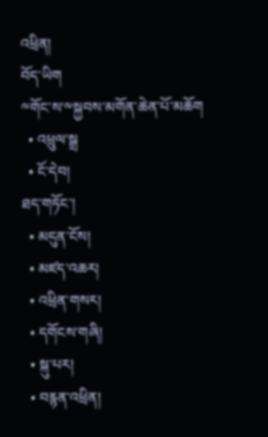འཕྲིན།
བོད་ཡིག
༸གོང་ས་༸སྐྱབས་མགོན་ཆེན་པོ་མཆོག
  • འཕྲུལ་སྒྲ
  • ངོ་དེབ།
ཐད་གཏོང་།
  • མདུན་ངོས།
  • མཛད་འཆར།
  • འཕྲིན་གསར།
  • དགོངས་གཞི།
  • སྐུ་པར།
  • བརྙན་འཕྲིན།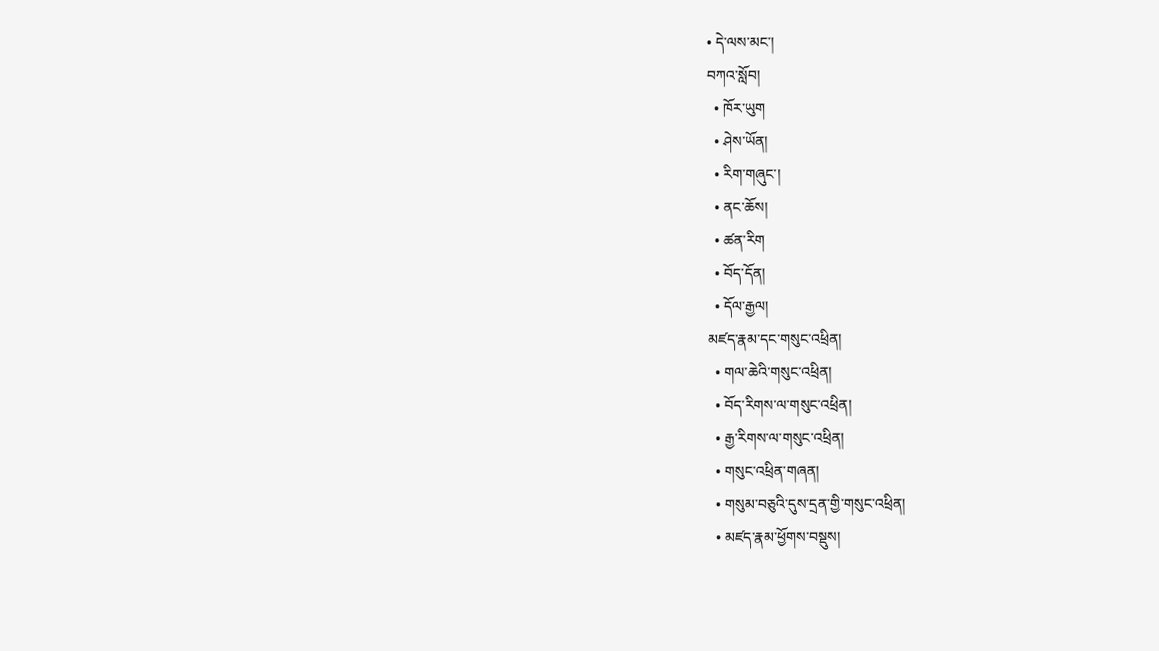• དེ་ལས་མང་།
བཀའ་སློབ།
  • ཁོར་ཡུག
  • ཤེས་ཡོན།
  • རིག་གཞུང་།
  • ནང་ཆོས།
  • ཚན་རིག
  • བོད་དོན།
  • དོལ་རྒྱལ།
མཛད་རྣམ་དང་གསུང་འཕྲིན།
  • གལ་ཆེའི་གསུང་འཕྲིན།
  • བོད་རིགས་ལ་གསུང་འཕྲིན།
  • རྒྱ་རིགས་ལ་གསུང་འཕྲིན།
  • གསུང་འཕྲིན་གཞན།
  • གསུམ་བཅུའི་དུས་དྲན་གྱི་གསུང་འཕྲིན།
  • མཛད་རྣམ་ཕྱོགས་བསྡུས།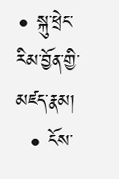• སྐུ་ཕྲེང་རིམ་བྱོན་གྱི་མཛད་རྣམ།
  • ངོས་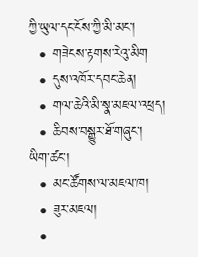ཀྱི་ཡུལ་དང་ངོས་ཀྱི་མི་མང་།
  • གཟེངས་རྟགས་རེའུ་མིག
  • དུས་འཁོར་དབང་ཆེན།
  • གལ་ཆེའི་མི་སྣ་མཇལ་འཕྲད།
  • ཆིབས་བསྒྱུར་ཐོ་གཞུང་།
ཡིག་ཚང་།
  • མང་ཚོགས་ལ་མཇལ་ཁ།
  • ཟུར་མཇལ།
  •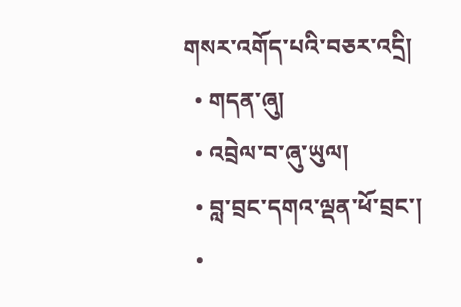གསར་འགོད་པའི་བཅར་འདྲི།
  • གདན་ཞུ།
  • འབྲེལ་བ་ཞུ་ཡུལ།
  • བླ་བྲང་དགའ་ལྡན་ཕོ་བྲང་།
  •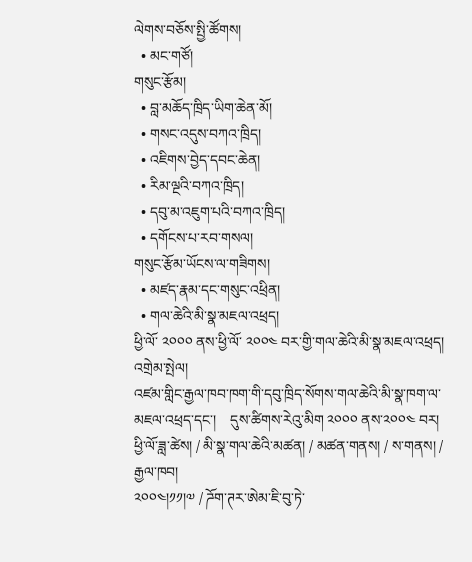ལེགས་བཅོས་སྤྱི་ཚོགས།
  • མང་གཙོ།
གསུང་རྩོམ།
  • བླ་མཆོད་ཁྲིད་ཡིག་ཆེན་མོ།
  • གསང་འདུས་བཀའ་ཁྲིད།
  • འཇིགས་བྱེད་དབང་ཆེན།
  • རིམ་ལྔའི་བཀའ་ཁྲིད།
  • དབུ་མ་འཇུག་པའི་བཀའ་ཁྲིད།
  • དགོངས་པ་རབ་གསལ།
གསུང་རྩོམ་ཡོངས་ལ་གཟིགས།
  • མཛད་རྣམ་དང་གསུང་འཕྲིན།
  • གལ་ཆེའི་མི་སྣ་མཇལ་འཕྲད།
ཕྱི་ལོ་ ༢༠༠༠ ནས་ཕྱི་ལོ་ ༢༠༠༤ བར་གྱི་གལ་ཆེའི་མི་སྣ་མཇལ་འཕྲད།
འགྲེམ་སྤེལ།
འཛམ་གླིང་རྒྱལ་ཁབ་ཁག་གི་དབུ་ཁྲིད་སོགས་གལ་ཆེའི་མི་སྣ་ཁག་ལ་མཇལ་འཕྲད་དང་།    དུས་ཚིགས་རེའུ་མིག ༢༠༠༠ ནས་༢༠༠༤ བར།
ཕྱི་ལོ་ཟླ་ཚེས། / མི་སྣ་གལ་ཆེའི་མཚན། / མཚན་གནས། / ས་གནས། / རྒྱལ་ཁབ།
༢༠༠༤།༡༡།༧ / ཌོག་ཊར་ཨེམ་ཇི་བུ་ཏེ་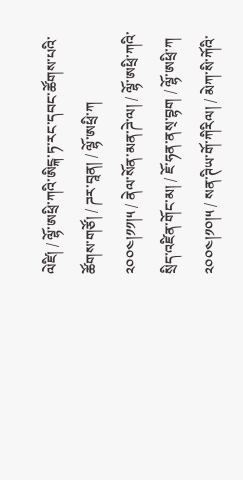ལེཛི། / ལྷོ་ཨཕྲི་ཀའི་ཨིངྐ་ཏ་རང་དབང་ཚོགས་པའི་ཚོགས་གཙོ། / ཌར་བཱན། / ལྷོ་ཨཕྲི་ཀ
༢༠༠༤།༡༡།༥ / ནེལ་སོན་མན་ཌེ་ལ། / ལྷོ་ཨཕྲི་ཀའི་སྲིད་འཛིན་གོང་མ། / ཇོ་ཧན་ནས྄་བྷག / ལྷོ་ཨཕྲི་ཀ
༢༠༠༤།༡༠།༥ / སན་ཊིཡ་གོ་ཀིརིལ། / མེཀ་སི་ཀོའི་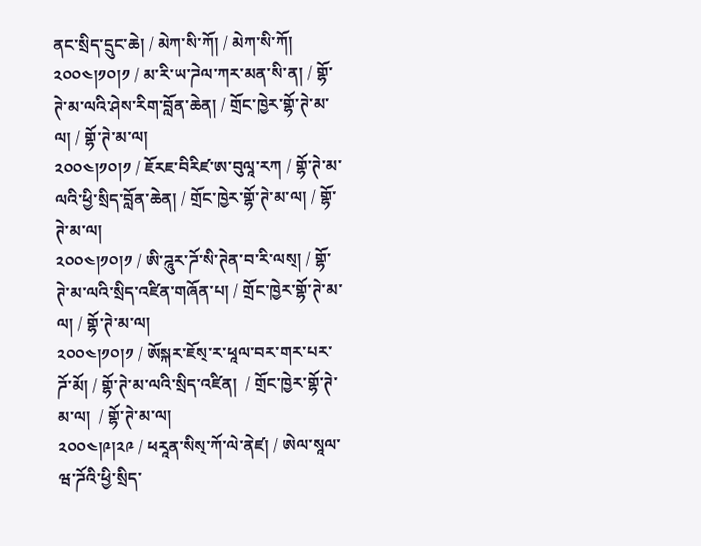ནང་སྲིད་དྲུང་ཆེ། / མེཀ་སི་ཀོ། / མེཀ་སི་ཀོ།
༢༠༠༤།༡༠།༡ / མ་རི་ཡ་ཌེལ་ཀར་མན་སི་ན། / གྷོ་ཊེ་མ་ལའི་ཤེས་རིག་བློན་ཆེན། / གྲོང་ཁྱེར་གྷོ་ཊེ་མ་ལ། / གྷོ་ཊེ་མ་ལ།
༢༠༠༤།༡༠།༡ / ཇོརཇ་བིརིཛ་ཨ་བུལཱ་རཀ / གྷོ་ཊེ་མ་ལའི་ཕྱི་སྲིད་བློན་ཆེན། / གྲོང་ཁྱེར་གྷོ་ཊེ་མ་ལ། / གྷོ་ཊེ་མ་ལ།
༢༠༠༤།༡༠།༡ / ཨི་ཌཱུར་ཌོ་སི་ཊེན་བ་རི་ལས྄། / གྷོ་ཊེ་མ་ལའི་སྲིད་འཛིན་གཞོན་པ། / གྲོང་ཁྱེར་གྷོ་ཊེ་མ་ལ། / གྷོ་ཊེ་མ་ལ།
༢༠༠༤།༡༠།༡ / ཨོསྐར་ཇོས྄་ར་ཕཱལ་བར་གར་པར་ཌོ་མོ། / གྷོ་ཊེ་མ་ལའི་སྲིད་འཛིན།  / གྲོང་ཁྱེར་གྷོ་ཊེ་མ་ལ།  / གྷོ་ཊེ་མ་ལ།
༢༠༠༤།༩།༢༩ / ཕརཱན་སིས྄་ཀོ་ལེ་ནེཛ། / ཨེལ་སཱལ་ཝ་ཌོའི་ཕྱི་སྲིད་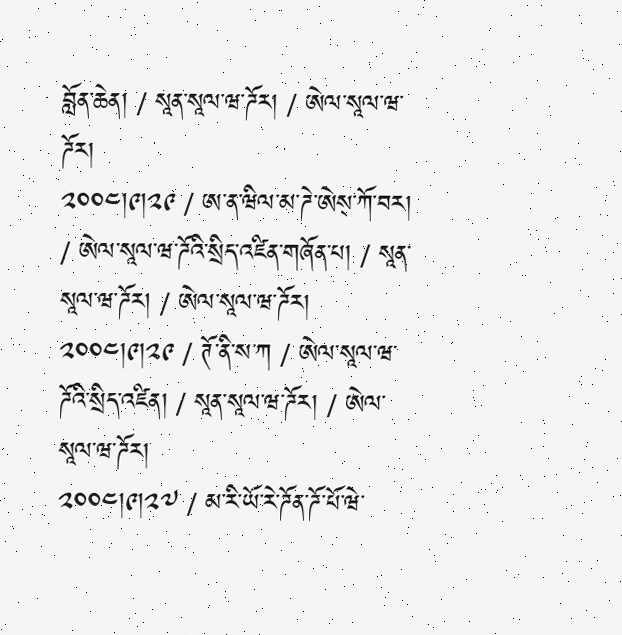བློན་ཆེན། / སཱན་སཱལ་ཝ་ཌོར། / ཨེལ་སཱལ་ཝ་ཌོར།
༢༠༠༤།༩།༢༩ / ཨ་ན་ཝིལ་མ་ཌེ་ཨེས྄་ཀོ་བར། / ཨེལ་སཱལ་ཝ་ཌོའི་སྲིད་འཛིན་གཞོན་པ། / སཱན་སཱལ་ཝ་ཌོར། / ཨེལ་སཱལ་ཝ་ཌོར།
༢༠༠༤།༩།༢༩ / ཊོ་ནི་ས་ཀ / ཨེལ་སཱལ་ཝ་ཌོའི་སྲིད་འཛིན། / སཱན་སཱལ་ཝ་ཌོར། / ཨེལ་སཱལ་ཝ་ཌོར།
༢༠༠༤།༩།༢༧ / མ་རི་ཡོ་རེ་ཌོན་ཌོ་པོ་ཝེ་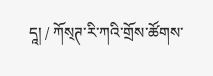དཱ། / ཀོས྄ཊ་རི་ཀའི་གྲོས་ཚོགས་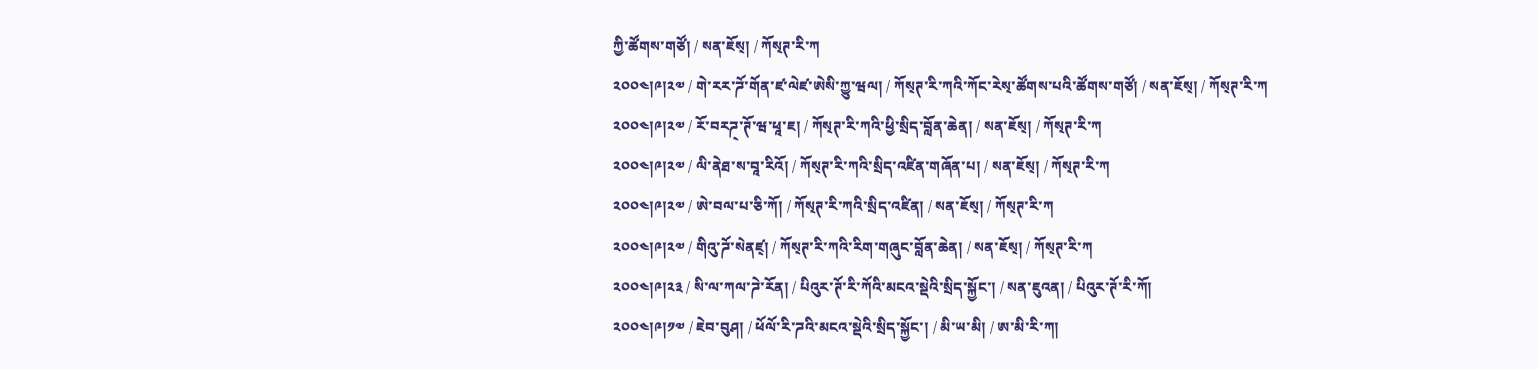ཀྱི་ཚོགས་གཙོ། / སན་ཇོས྄། / ཀོས྄ཊ་རི་ཀ
༢༠༠༤།༩།༢༧ / གེ་རར་ཌོ་གོན་ཛ་ལེཛ་ཨེསི་ཀྱུ་ཝལ། / ཀོས྄ཊ་རི་ཀའི་ཀོང་རེས྄་ཚོགས་པའི་ཚོགས་གཙོ། / སན་ཇོས྄། / ཀོས྄ཊ་རི་ཀ
༢༠༠༤།༩།༢༧ / རོ་བརཌ྄་ཊོ་ཝ་ཕཱ་ཇ། / ཀོས྄ཊ་རི་ཀའི་ཕྱི་སྲིད་བློན་ཆེན། / སན་ཇོས྄། / ཀོས྄ཊ་རི་ཀ
༢༠༠༤།༩།༢༧ / ལི་ནེཐ་ས་བཱ་རིའོ། / ཀོས྄ཊ་རི་ཀའི་སྲིད་འཛིན་གཞོན་པ། / སན་ཇོས྄། / ཀོས྄ཊ་རི་ཀ
༢༠༠༤།༩།༢༧ / ཨེ་བལ་པ་ཅི་ཀོ། / ཀོས྄ཊ་རི་ཀའི་སྲིད་འཛིན། / སན་ཇོས྄། / ཀོས྄ཊ་རི་ཀ
༢༠༠༤།༩།༢༧ / གིའུ་ཌོ་སེནཛ྄། / ཀོས྄ཊ་རི་ཀའི་རིག་གཞུང་བློན་ཆེན། / སན་ཇོས྄། / ཀོས྄ཊ་རི་ཀ
༢༠༠༤།༩།༢༣ / སི་ལ་ཀལ་ཌེ་རོན། / པིའུར་ཊོ་རི་ཀོའི་མངའ་སྡེའི་སྲིད་སྐྱོང་། / སན་ཇུའན། / པིའུར་ཊོ་རི་ཀོ།
༢༠༠༤།༩།༡༧ / ཇེབ་བུཤ། / ཕོལོ་རི་ཌའི་མངའ་སྡེའི་སྲིད་སྐྱོང་། / མི་ཡ་མི། / ཨ་མི་རི་ཀ།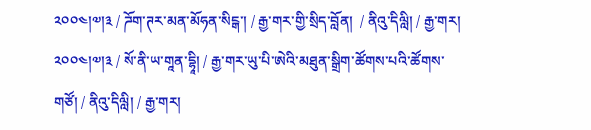༢༠༠༤།༧།༣ / ཌོག་ཊར་མན་མོཧན་སིངྒ་། / རྒྱ་གར་གྱི་སྲིད་བློན།  / ནིའུ་དིལླི། / རྒྱ་གར།
༢༠༠༤།༧།༣ / སོ་ནི་ཡ་གཱན་དྷཱི། / རྒྱ་གར་ཡུ་པི་ཨེའི་མཐུན་སྒྲིག་ཚོགས་པའི་ཚོགས་གཙོ། / ནིའུ་དིལླི། / རྒྱ་གར།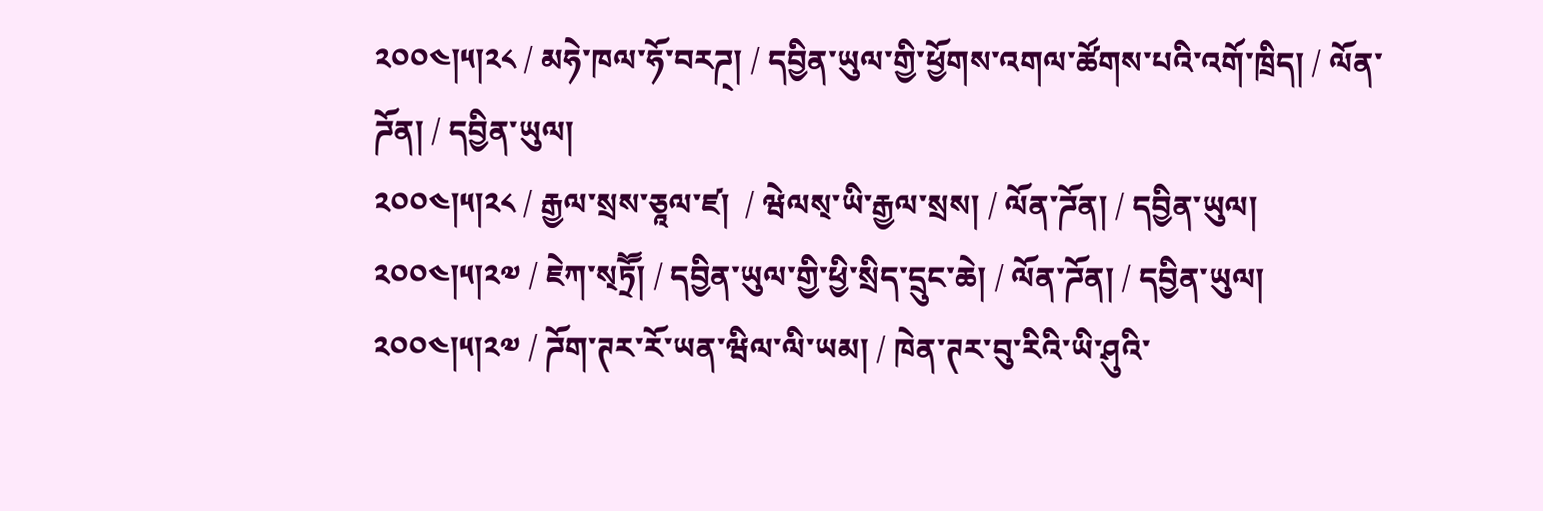༢༠༠༤།༥།༢༨ / མཧེ་ཁལ་ཧོ་བརཌ྄། / དབྱིན་ཡུལ་གྱི་ཕྱོགས་འགལ་ཚོགས་པའི་འགོ་ཁྲིད། / ལོན་ཌོན། / དབྱིན་ཡུལ།
༢༠༠༤།༥།༢༨ / རྒྱལ་སྲས་ཅཱལ་ཛ།  / ཝེལས྄་ཡི་རྒྱལ་སྲས། / ལོན་ཌོན། / དབྱིན་ཡུལ།
༢༠༠༤།༥།༢༧ / ཇེཀ་ས྄ཏྲཽ། / དབྱིན་ཡུལ་གྱི་ཕྱི་སྲིད་དྲུང་ཆེ། / ལོན་ཌོན། / དབྱིན་ཡུལ།
༢༠༠༤།༥།༢༧ / ཌོག་ཊར་རོ་ཡན་ཝིལ་ལི་ཡམ། / ཁེན་ཊར་བུ་རིའི་ཡི་ཤུའི་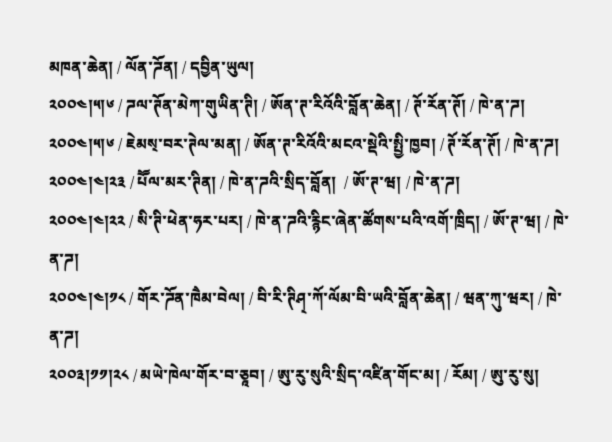མཁན་ཆེན། / ལོན་ཌོན། / དབྱིན་ཡུལ།
༢༠༠༤།༥།༦ / ཌལ་ཊོན་མེཀ་གུཡིན་ཊི། / ཨོན་ཊ་རིའོའི་བློན་ཆེན། / ཊོ་རོན་ཊོ། / ཁེ་ན་ཌ།
༢༠༠༤།༥།༦ / ཇེམས྄་བར་ཊེལ་མན། / ཨོན་ཊ་རིའོའི་མངའ་སྡེའི་སྤྱི་ཁྱབ། / ཊོ་རོན་ཊོ། / ཁེ་ན་ཌ།
༢༠༠༤།༤།༢༣ / པཽལ་མར་ཊིན། / ཁེ་ན་ཌའི་སྲིད་བློན།  / ཨོ་ཊ་ཝ། / ཁེ་ན་ཌ།
༢༠༠༤།༤།༢༢ / སི་ཊི་ཕེན་ཧར་པར། / ཁེ་ན་ཌའི་རྙིང་ཞེན་ཚོགས་པའི་འགོ་ཁྲིད། / ཨོ་ཊ་ཝ། / ཁེ་ན་ཌ།
༢༠༠༤།༤།༡༨ / གོར་ཌོན་ཁཻམ་བེལ། / བི་རི་ཊིཤ྄་ཀོ་ལོམ་བི་ཡའི་བློན་ཆེན། / ཝན་ཀུ་ཝར། / ཁེ་ན་ཌ།
༢༠༠༣།༡༡།༢༨ / མཡེ་ཁེལ་གོར་བ་ཅཱབ། / ཨུ་རུ་སུའི་སྲིད་འཛིན་གོང་མ། / རོམ། / ཨུ་རུ་སུ།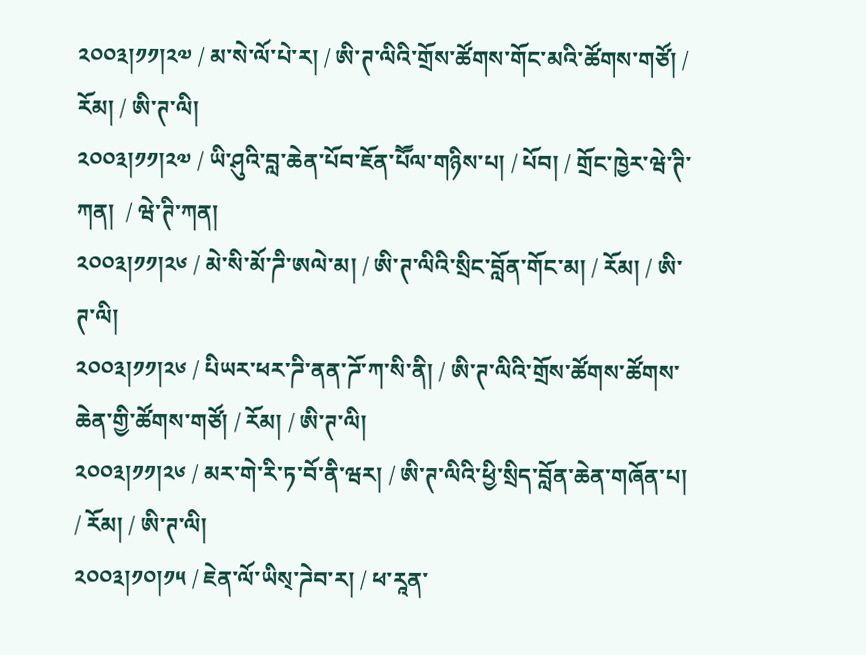༢༠༠༣།༡༡།༢༧ / མ་སེ་ལོ་པེ་ར། / ཨི་ཊ་ལིའི་གྲོས་ཚོགས་གོང་མའི་ཚོགས་གཙོ། / རོམ། / ཨི་ཊ་ལི།
༢༠༠༣།༡༡།༢༧ / ཡི་ཤུའི་བླ་ཆེན་པོབ་ཇོན་པཽལ་གཉིས་པ། / པོབ། / གྲོང་ཁྱེར་ཝེ་ཊི་ཀན།  / ཝེ་ཊི་ཀན།
༢༠༠༣།༡༡།༢༦ / མེ་སི་མོ་ཌི་ཨལེ་མ། / ཨི་ཊ་ལིའི་སྲིང་བློན་གོང་མ། / རོམ། / ཨི་ཊ་ལི།
༢༠༠༣།༡༡།༢༦ / པིཡར་ཕར་ཌི་ནན་ཌོ་ཀ་སི་ནི། / ཨི་ཊ་ལིའི་གྲོས་ཚོགས་ཚོགས་ཆེན་གྱི་ཚོགས་གཙོ། / རོམ། / ཨི་ཊ་ལི།
༢༠༠༣།༡༡།༢༦ / མར་གེ་རི་ཏ་བོ་ནི་ཝར། / ཨི་ཊ་ལིའི་ཕྱི་སྲིད་བློན་ཆེན་གཞོན་པ། / རོམ། / ཨི་ཊ་ལི།
༢༠༠༣།༡༠།༡༥ / ཇེན་ལོ་ཡིས྄་ཌེབ་ར། / ཕ་རཱན་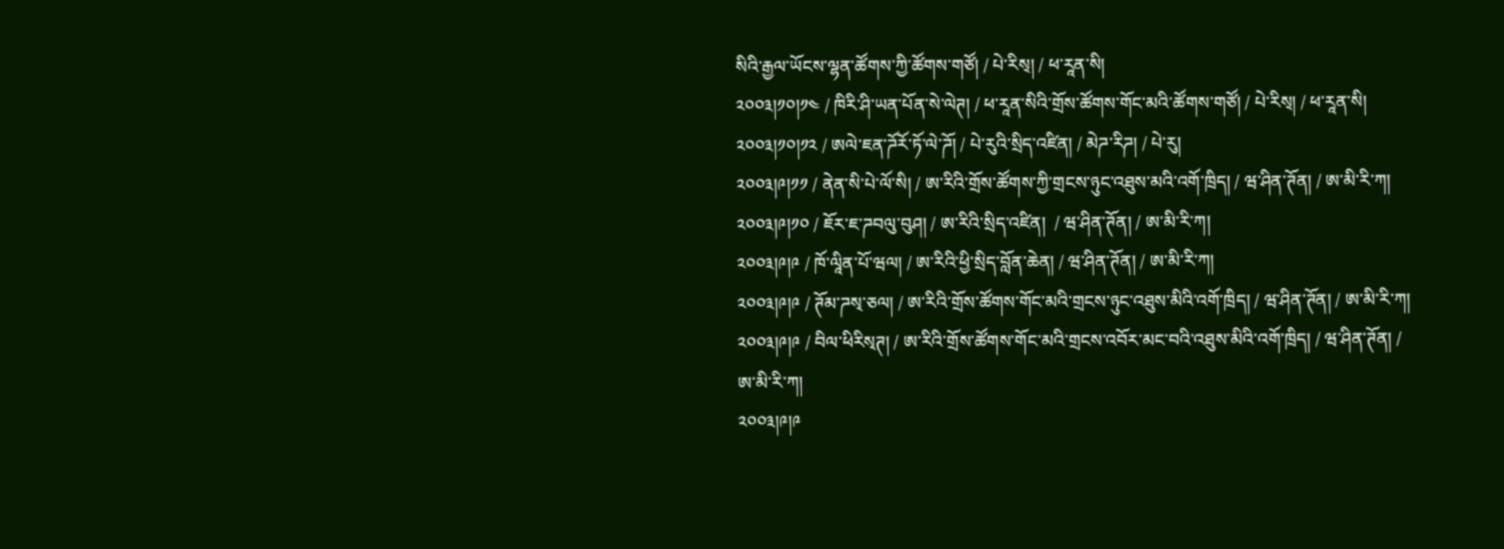སིའི་རྒྱལ་ཡོངས་ལྷན་ཚོགས་ཀྱི་ཚོགས་གཙོ། / པེ་རིས྄། / ཕ་རཱན་སི།
༢༠༠༣།༡༠།༡༤ / ཁིརི་ཤི་ཡན་པོན་སེ་ལེཊ། / ཕ་རཱན་སིའི་གྲོས་ཚོགས་གོང་མའི་ཚོགས་གཙོ། / པེ་རིས྄། / ཕ་རཱན་སི།
༢༠༠༣།༡༠།༡༢ / ཨལེ་ཇན་ཌོརོ་ཏོ་ལེ་ཌོ། / པེ་རུའི་སྲིད་འཛིན། / མེཌ་རིཌ། / པེ་རུ།
༢༠༠༣།༩།༡༡ / ནེན་སི་པེ་ལོ་སི། / ཨ་རིའི་གྲོས་ཚོགས་ཀྱི་གྲངས་ཉུང་འཐུས་མའི་འགོ་ཁྲིད། / ཝ་ཤིན་ཊོན། / ཨ་མི་རི་ཀ།
༢༠༠༣།༩།༡༠ / ཇོར་ཇ་ཌབལུ་བུཤ། / ཨ་རིའི་སྲིད་འཛིན།  / ཝ་ཤིན་ཊོན། / ཨ་མི་རི་ཀ།
༢༠༠༣།༩།༩ / ཁོ་ལཱིན་པོ་ཝལ། / ཨ་རིའི་ཕྱི་སྲིད་བློན་ཆེན། / ཝ་ཤིན་ཊོན། / ཨ་མི་རི་ཀ།
༢༠༠༣།༩།༩ / ཊོམ་ཌས྄་ཅལ། / ཨ་རིའི་གྲོས་ཚོགས་གོང་མའི་གྲངས་ཉུང་འཐུས་མིའི་འགོ་ཁྲིད། / ཝ་ཤིན་ཊོན། / ཨ་མི་རི་ཀ།
༢༠༠༣།༩།༩ / བིལ་ཕིརིས྄ཊ། / ཨ་རིའི་གྲོས་ཚོགས་གོང་མའི་གྲངས་འབོར་མང་བའི་འཐུས་མིའི་འགོ་ཁྲིད། / ཝ་ཤིན་ཊོན། / ཨ་མི་རི་ཀ།
༢༠༠༣།༩།༩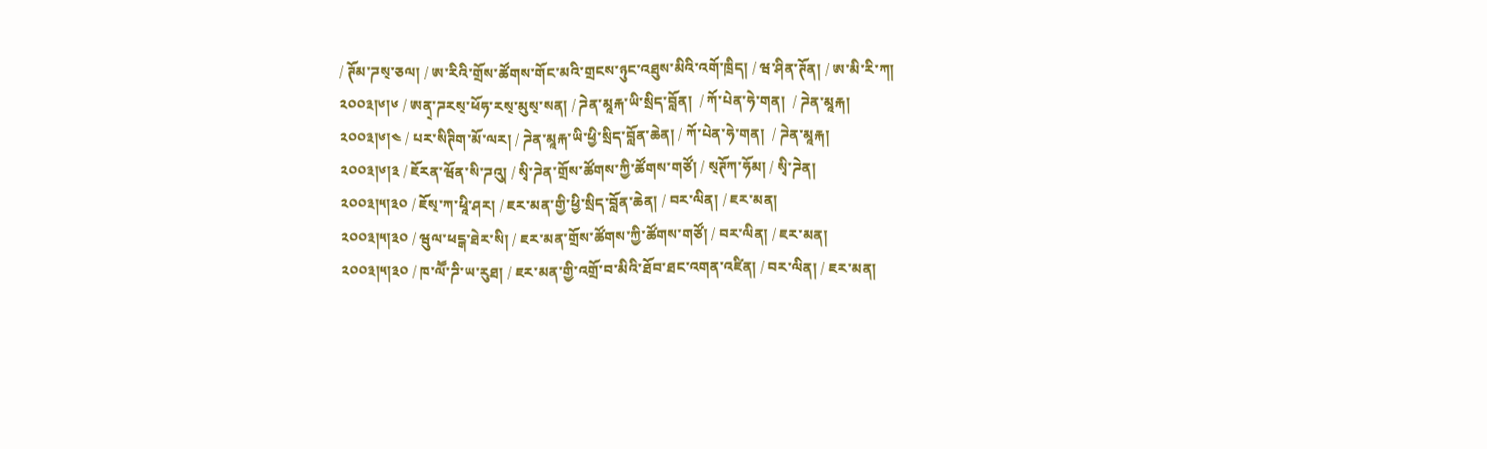/ ཊོམ་ཌས྄་ཅལ། / ཨ་རིའི་གྲོས་ཚོགས་གོང་མའི་གྲངས་ཉུང་འཐུས་མིའི་འགོ་ཁྲིད། / ཝ་ཤིན་ཊོན། / ཨ་མི་རི་ཀ།
༢༠༠༣།༦།༦ / ཨན྄་ཌརས྄་ཕོཧ་རས྄་མུས྄་སན། / ཌེན་མཱརྐ་ཡི་སྲིད་བློན།  / ཀོ་པེན་ཧེ་གན།  / ཌེན་མཱརྐ།
༢༠༠༣།༦།༤ / པར་སིཊིག་མོ་ལར། / ཌེན་མཱརྐ་ཡི་ཕྱི་སྲིད་བློན་ཆེན། / ཀོ་པེན་ཧེ་གན།  / ཌེན་མཱརྐ།
༢༠༠༣།༦།༣ / ཇོརན་ཝོན་སི་ཌའུ། / སྭི་ཌེན་གྲོས་ཚོགས་ཀྱི་ཚོགས་གཙོ། / ས྄ཊོཀ་ཧོམ། / སྭི་ཌེན།
༢༠༠༣།༥།༣༠ / ཇོས྄་ཀ་ཕཱི་ཤར། / ཇར་མན་གྱི་ཕྱི་སྲིད་བློན་ཆེན། / བར་ལིན། / ཇར་མན།
༢༠༠༣།༥།༣༠ / ཝུལ་ཕངྒ་ཐེར་སི། / ཇར་མན་གྲོས་ཚོགས་ཀྱི་ཚོགས་གཙོ། / བར་ལིན། / ཇར་མན།
༢༠༠༣།༥།༣༠ / ཁ་ལཽ་ཌི་ཡ་རུཐ། / ཇར་མན་གྱི་འགྲོ་བ་མིའི་ཐོབ་ཐང་འགན་འཛིན། / བར་ལིན། / ཇར་མན།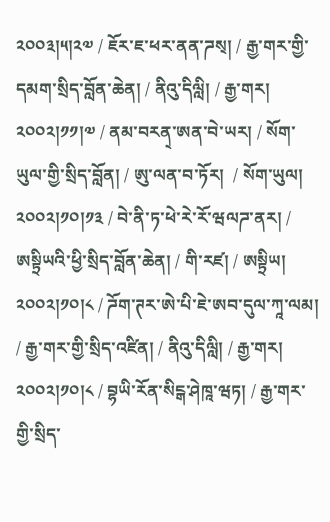༢༠༠༣།༥།༢༧ / ཇོར་ཇ་ཕར་ནན་ཌས྄། / རྒྱ་གར་གྱི་དམག་སྲིད་བློན་ཆེན། / ནིའུ་དིལླི། / རྒྱ་གར།
༢༠༠༢།༡༡།༧ / ནམ་བརན྄་ཨན་བེ་ཡར། / སོག་ཡུལ་གྱི་སྲིད་བློན། / ཨུ་ལན་བ་ཏོར།  / སོག་ཡུལ།
༢༠༠༢།༡༠།༡༣ / བེ་ནི་ཏ་ཕེ་རེ་རོ་ཝལཌ་ནར། / ཨསྟྲིཡའི་ཕྱི་སྲིད་བློན་ཆེན། / གི་རཛ། / ཨསྟྲིཡ།
༢༠༠༢།༡༠།༨ / ཌོག་ཊར་ཨེ་པི་ཇེ་ཨབ་དུལ་ཀཱ་ལམ། / རྒྱ་གར་གྱི་སྲིད་འཛིན། / ནིའུ་དིལླི། / རྒྱ་གར།
༢༠༠༢།༡༠།༨ / བྷཡི་རོན་སིངྒ་ཤེཁཱ་ཝཏ། / རྒྱ་གར་གྱི་སྲིད་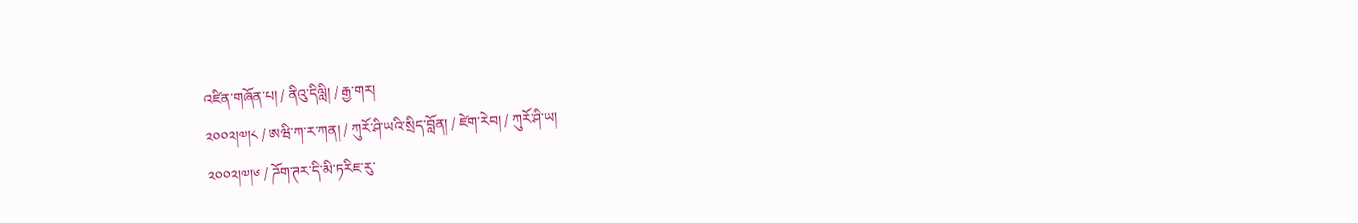འཛིན་གཞོན་པ། / ནིའུ་དིལླི། / རྒྱ་གར།
༢༠༠༢།༧།༨ / ཨཝི་ཀ་ར་ཀན། / ཀུརོ་ཤི་ཡའི་སྲིད་བློན། / ཛེག་རེབ། / ཀུརོ་ཤི་ཡ།
༢༠༠༢།༧།༦ / ཌོག་ཊར་དི་མི་ཏརིཇ་རུ་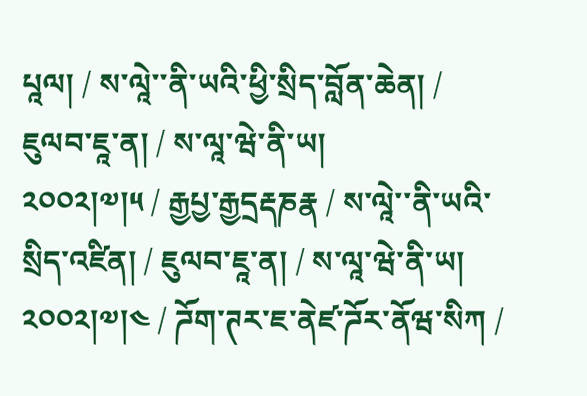པཱལ། / ས་ལཱེ་་ནི་ཡའི་ཕྱི་སྲིད་བློན་ཆེན། / ཇུལབ་ཇཱ་ན། / ས་ལཱ་ཝེ་ནི་ཡ།
༢༠༠༢།༧།༥ / རྒྱཔྱ་རྒྱདྲརྡཎརྣ / ས་ལཱེ་་ནི་ཡའི་སྲིད་འཛིན། / ཇུལབ་ཇཱ་ན། / ས་ལཱ་ཝེ་ནི་ཡ།
༢༠༠༢།༧།༤ / ཌོག་ཊར་ཇ་ནེཛ་ཌོར་ནོཝ་སིཀ /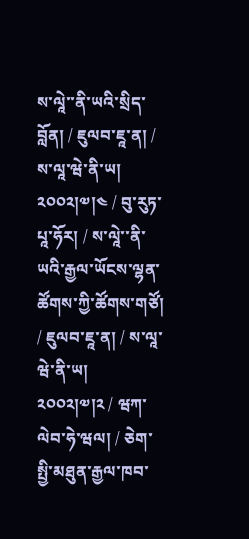ས་ལཱེ་་ནི་ཡའི་སྲིད་བློན། / ཇུལབ་ཇཱ་ན། / ས་ལཱ་ཝེ་ནི་ཡ།
༢༠༠༢།༧།༤ / བུ་རུཏ་པཱ་ཧོར། / ས་ལཱེ་་ནི་ཡའི་རྒྱལ་ཡོངས་ལྷན་ཚོགས་ཀྱི་ཚོགས་གཙོ། / ཇུལབ་ཇཱ་ན། / ས་ལཱ་ཝེ་ནི་ཡ།
༢༠༠༢།༧།༢ / ཝཀ་ལེབ་ཧེ་ཝལ། / ཅེག་སྤྱི་མཐུན་རྒྱལ་ཁབ་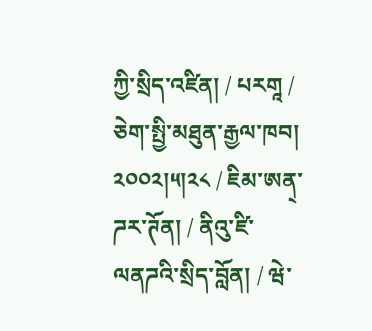ཀྱི་སྲིད་འཛིན། / པརགཱ / ཅེག་སྤྱི་མཐུན་རྒྱལ་ཁབ།
༢༠༠༢།༥།༢༨ / ཇིམ་ཨན྄་ཌར་ཊོན། / ནིའུ་ཛི་ལནཌའི་སྲིད་བློན། / ཝེ་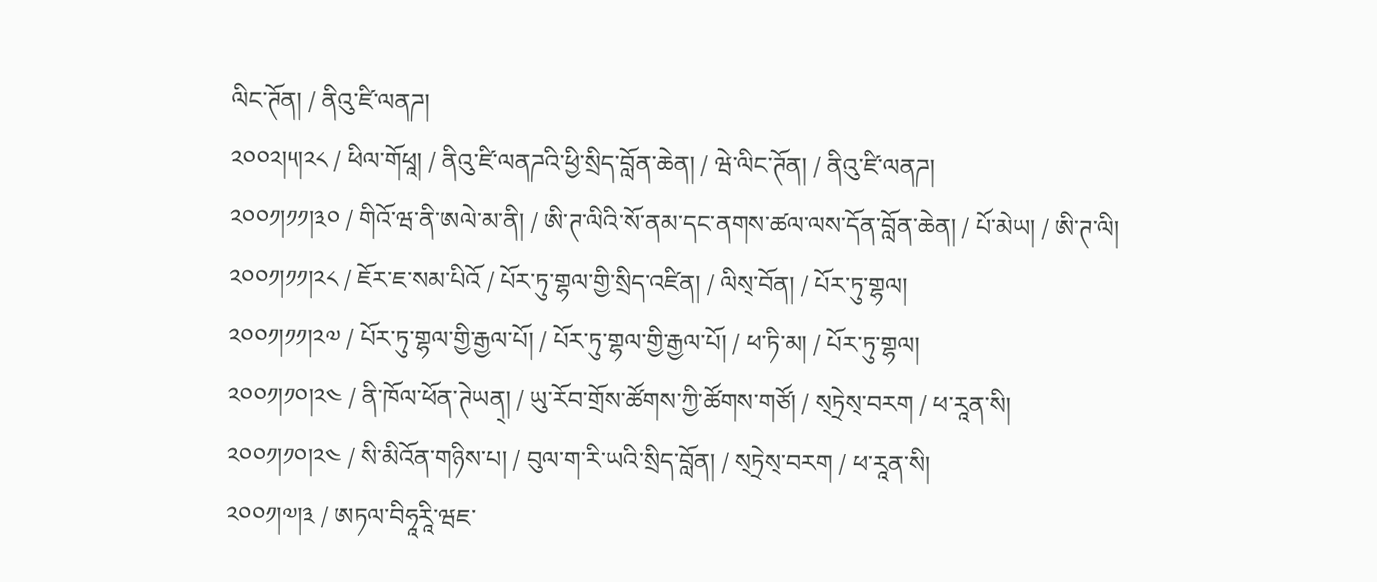ལིང་ཊོན། / ནིའུ་ཛི་ལནཌ།
༢༠༠༢།༥།༢༨ / ཕིལ་གོཕཱ། / ནིའུ་ཛི་ལནཌའི་ཕྱི་སྲིད་བློན་ཆེན། / ཝེ་ལིང་ཊོན། / ནིའུ་ཛི་ལནཌ།
༢༠༠༡།༡༡།༣༠ / གིའོ་ཝ་ནི་ཨལེ་མ་ནི། / ཨི་ཊ་ལིའི་སོ་ནམ་དང་ནགས་ཚལ་ལས་དོན་བློན་ཆེན། / པོ་མེཡ། / ཨི་ཊ་ལི།
༢༠༠༡།༡༡།༢༨ / ཇོར་ཇ་སམ་པིའོ / པོར་ཏུ་གྷལ་གྱི་སྲིད་འཛིན། / ལིས྄་བོན། / པོར་ཏུ་གྷལ།
༢༠༠༡།༡༡།༢༧ / པོར་ཏུ་གྷལ་གྱི་རྒྱལ་པོ། / པོར་ཏུ་གྷལ་གྱི་རྒྱལ་པོ། / ཕ་ཏི་མ། / པོར་ཏུ་གྷལ།
༢༠༠༡།༡༠།༢༤ / ནི་ཁོལ་ཕོན་ཊེཡན྄། / ཡུ་རོབ་གྲོས་ཚོགས་ཀྱི་ཚོགས་གཙོ། / ས྄ཏྲེས྄་བརག / ཕ་རཱན་སི།
༢༠༠༡།༡༠།༢༤ / སི་མིའོན་གཉིས་པ། / བུལ་ག་རི་ཡའི་སྲིད་བློན། / ས྄ཏྲེས྄་བརག / ཕ་རཱན་སི།
༢༠༠༡།༧།༣ / ཨཏལ་བིཧཱརཱི་ཝཇ་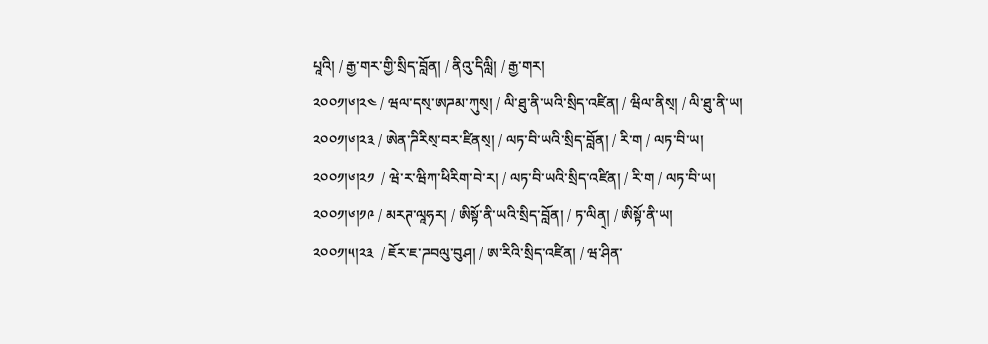པཱའི། / རྒྱ་གར་གྱི་སྲིད་བློན། / ནིའུ་དིལླི། / རྒྱ་གར།
༢༠༠༡།༦།༢༤ / ཝལ་དས྄་ཨཌམ་ཀུས྄། / ལི་ཐུ་ནི་ཡའི་སྲིད་འཛིན། / ཝིལ་ནིས྄། / ལི་ཐུ་ནི་ཡ།
༢༠༠༡།༦།༢༣ / ཨེན་ཌིརིས྄་བར་ཛིནས྄། / ལཏ་བི་ཡའི་སྲིད་བློན། / རི་ག / ལཏ་བི་ཡ།
༢༠༠༡།༦།༢༡  / ཝེ་ར་ཝིཀ་ཕིརིག་བེ་ར། / ལཏ་བི་ཡའི་སྲིད་འཛིན། / རི་ག / ལཏ་བི་ཡ།
༢༠༠༡།༦།༡༩ / མརཊ་ལཱཧར། / ཨིསྟོ་ནི་ཡའི་སྲིད་བློན། / ཏ་ལིན྄། / ཨིསྟོ་ནི་ཡ།
༢༠༠༡།༥།༢༣  / ཇོར་ཇ་ཌབལུ་བུཤ། / ཨ་རིའི་སྲིད་འཛིན། / ཝ་ཤིན་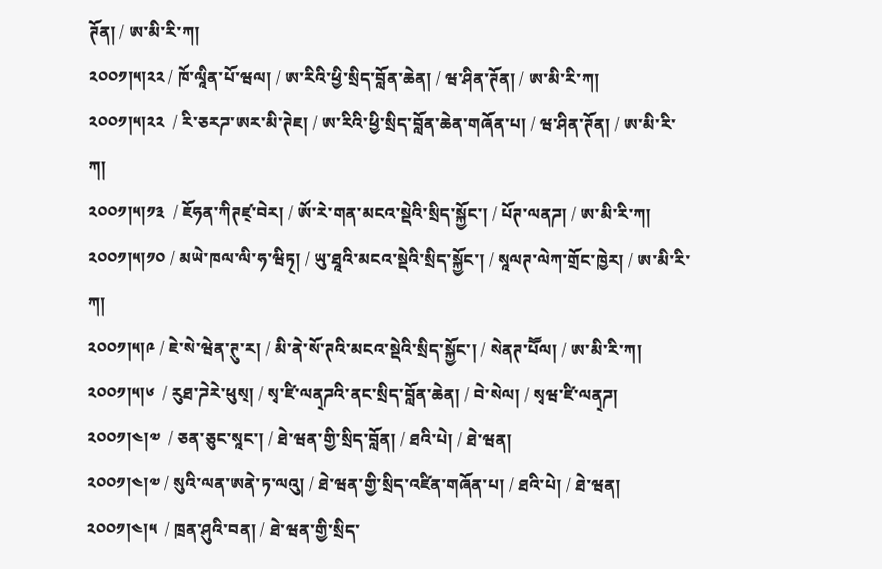ཊོན། / ཨ་མི་རི་ཀ།
༢༠༠༡།༥།༢༢ / ཁོ་ལཱིན་པོ་ཝལ། / ཨ་རིའི་ཕྱི་སྲིད་བློན་ཆེན། / ཝ་ཤིན་ཊོན། / ཨ་མི་རི་ཀ།
༢༠༠༡།༥།༢༢  / རི་ཅརཌ་ཨར་མི་ཊེཇ། / ཨ་རིའི་ཕྱི་སྲིད་བློན་ཆེན་གཞོན་པ། / ཝ་ཤིན་ཊོན། / ཨ་མི་རི་ཀ།
༢༠༠༡།༥།༡༣  / ཇོཧན་ཀིཊཛ྄་བེར། / ཨོ་རེ་གན་མངའ་སྡེའི་སྲིད་སྐྱོང་། / པོཊ་ལནཌ། / ཨ་མི་རི་ཀ།
༢༠༠༡།༥།༡༠ / མཡེ་ཁལ་ལི་ཧ་ཝིཏ྄། / ཡུ་ཐཱའི་མངའ་སྡེའི་སྲིད་སྐྱོང་། / སཱལཊ་ལེཀ་གྲོང་ཁྱེར། / ཨ་མི་རི་ཀ།
༢༠༠༡།༥།༩ / ཇེ་སེ་ཝེན་ཊུ་ར། / མི་ནེ་སོ་ཊའི་མངའ་སྡེའི་སྲིད་སྐྱོང་། / སེནཊ་པཽལ། / ཨ་མི་རི་ཀ།
༢༠༠༡།༥།༦  / རུཐ་ཌེརེ་ཕུས྄། / སྭ་ཛི་ལན྄ཌའི་ནང་སྲིད་བློན་ཆེན། / བེ་སེལ། / སྭཝ་ཛི་ལན྄ཌ།
༢༠༠༡།༤།༧  / ཅན་ཅུང་སཱང་། / ཐེ་ཝན་གྱི་སྲིད་བློན། / ཐའི་པེ། / ཐེ་ཝན།
༢༠༠༡།༤།༧ / སུའི་ལན་ཨནེ་ཏ་ལའུ། / ཐེ་ཝན་གྱི་སྲིད་འཛིན་གཞོན་པ། / ཐའི་པེ། / ཐེ་ཝན།
༢༠༠༡།༤།༥  / ཁྲན་ཤུའི་བན། / ཐེ་ཝན་གྱི་སྲིད་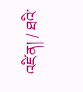འཛིན། / ཐའི་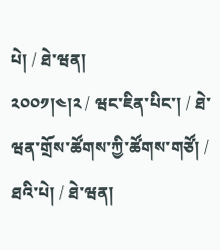པེ། / ཐེ་ཝན།
༢༠༠༡།༤།༢ / ཝང་ཇིན་པིང་། / ཐེ་ཝན་གྲོས་ཚོགས་ཀྱི་ཚོགས་གཙོ། / ཐའི་པེ། / ཐེ་ཝན།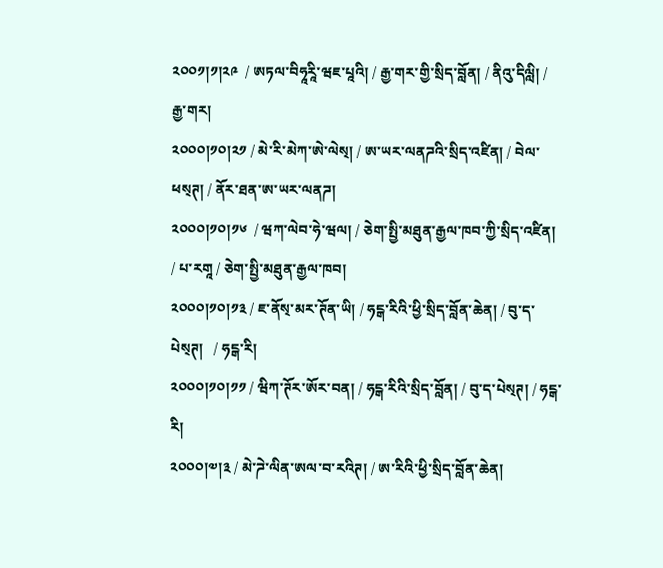༢༠༠༡།༡།༢༩  / ཨཏལ་བིཧཱརཱི་ཝཇ་པཱའི། / རྒྱ་གར་གྱི་སྲིད་བློན། / ནིའུ་དིལླི། / རྒྱ་གར།
༢༠༠༠།༡༠།༢༡ / མེ་རི་མེཀ་ཨེ་ལེས྄། / ཨ་ཡར་ལནཌའི་སྲིད་འཛིན། / བེལ་ཕས྄ཊ། / ནོར་ཐན་ཨ་ཡར་ལནཌ།
༢༠༠༠།༡༠།༡༦  / ཝཀ་ལེབ་ཧེ་ཝལ། / ཅེག་སྤྱི་མཐུན་རྒྱལ་ཁབ་ཀྱི་སྲིད་འཛིན། / པ་རགཱ / ཅེག་སྤྱི་མཐུན་རྒྱལ་ཁབ།
༢༠༠༠།༡༠།༡༣ / ཇ་ནོས྄་མར་ཊོན་ཡི། / ཧངྒ་རིའི་ཕྱི་སྲིད་བློན་ཆེན། / བུ་ད་པེས྄ཊ།   / ཧངྒ་རི།
༢༠༠༠།༡༠།༡༡ / ཝིཀ་ཊོར་ཨོར་བན། / ཧངྒ་རིའི་སྲིད་བློན། / བུ་ད་པེས྄ཊ། / ཧངྒ་རི།
༢༠༠༠།༧།༣ / མེ་ཌེ་ལིན་ཨལ་བ་རའིཊ། / ཨ་རིའི་ཕྱི་སྲིད་བློན་ཆེན།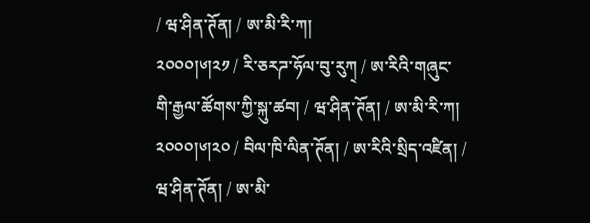/ ཝ་ཤིན་ཊོན། / ཨ་མི་རི་ཀ།
༢༠༠༠།༦།༢༡ / རི་ཅརཌ་ཧོལ་བུ་རུཀ྄ / ཨ་རིའི་གཞུང་གི་རྒྱལ་ཚོགས་ཀྱི་སྐུ་ཚབ། / ཝ་ཤིན་ཊོན། / ཨ་མི་རི་ཀ།
༢༠༠༠།༦།༢༠ / བིལ་ཁི་ལིན་ཊོན། / ཨ་རིའི་སྲིད་འཛིན། / ཝ་ཤིན་ཊོན། / ཨ་མི་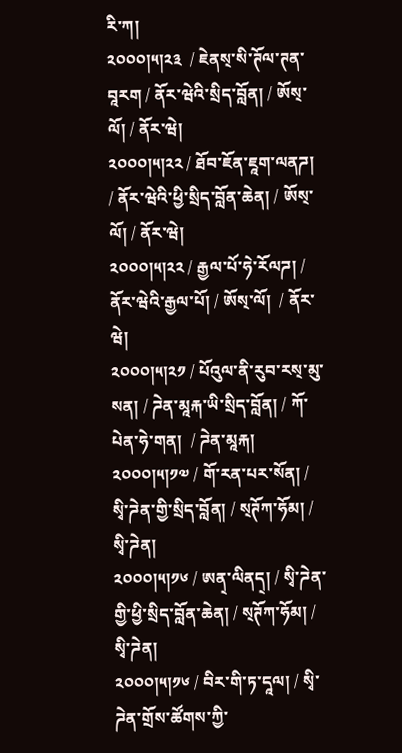རི་ཀ།
༢༠༠༠།༥།༢༣  / ཇེནས྄་སི་ཊོལ་ཊན་བཱརག / ནོར་ཝེའི་སྲིད་བློན། / ཨོས྄་ལོ། / ནོར་ཝེ།
༢༠༠༠།༥།༢༢ / ཐོབ་ཇོན་ཇཱག་ལནཌ། / ནོར་ཝེའི་ཕྱི་སྲིད་བློན་ཆེན། / ཨོས྄་ལོ། / ནོར་ཝེ།
༢༠༠༠།༥།༢༢ / རྒྱལ་པོ་ཧེ་རོལཌ། / ནོར་ཝེའི་རྒྱལ་པོ། / ཨོས྄་ལོ།  / ནོར་ཝེ།
༢༠༠༠།༥།༢༡ / པོའུལ་ནི་རུབ་རས྄་མུ་སན། / ཌེན་མཱརྐ་ཡི་སྲིད་བློན། / ཀོ་པེན་ཧེ་གན།  / ཌེན་མཱརྐ།
༢༠༠༠།༥།༡༧ / གོ་རན་པར་སོན། / སྭི་ཌེན་གྱི་སྲིད་བློན། / ས྄ཊོཀ་ཧོམ། / སྭི་ཌེན།
༢༠༠༠།༥།༡༦ / ཨན྄་ལིནད྄། / སྭི་ཌེན་གྱི་ཕྱི་སྲིད་བློན་ཆེན། / ས྄ཊོཀ་ཧོམ། / སྭི་ཌེན།
༢༠༠༠།༥།༡༦ / བིར་གི་ཏ་དཱལ། / སྭི་ཌེན་གྲོས་ཚོགས་ཀྱི་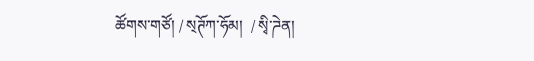ཚོགས་གཙོ། / ས྄ཊོཀ་ཧོམ།  / སྭི་ཌེན།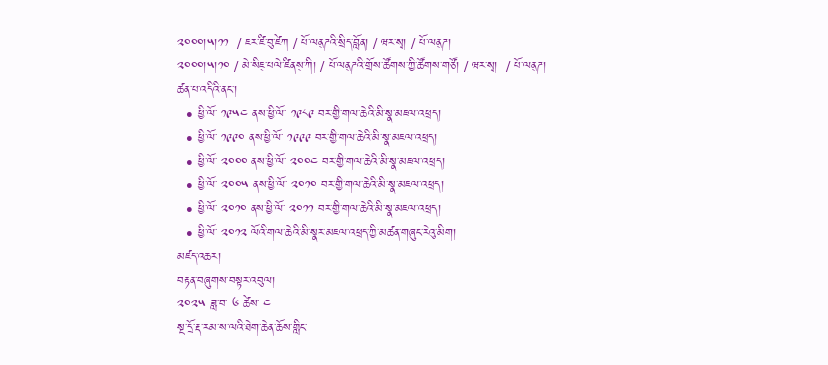༢༠༠༠།༥།༡༡  / ཇར་ཛི་བུ་ཛེཀ / པོ་ལན྄ཌའི་སྲིད་བློན། / ཝར་སྭ། / པོ་ལན྄ཌ།
༢༠༠༠།༥།༡༠ / མེ་སིཇ྄་པལེ་ཛིནས྄་ཀི། / པོ་ལན྄ཌའི་གྲོས་ཚོགས་ཀྱི་ཚོགས་གཙོ། / ཝར་སྭ།  / པོ་ལན྄ཌ།
ཚན་པ་འདིའི་ནང་།
  • ཕྱི་ལོ་ ༡༩༥༤ ནས་ཕྱི་ལོ་ ༡༩༨༩ བར་གྱི་གལ་ཆེའི་མི་སྣ་མཇལ་འཕྲད།
  • ཕྱི་ལོ་ ༡༩༩༠ ནས་ཕྱི་ལོ་ ༡༩༩༩ བར་གྱི་གལ་ཆེའི་མི་སྣ་མཇལ་འཕྲད།
  • ཕྱི་ལོ་ ༢༠༠༠ ནས་ཕྱི་ལོ་ ༢༠༠༤ བར་གྱི་གལ་ཆེའི་མི་སྣ་མཇལ་འཕྲད།
  • ཕྱི་ལོ་ ༢༠༠༥ ནས་ཕྱི་ལོ་ ༢༠༡༠ བར་གྱི་གལ་ཆེའི་མི་སྣ་མཇལ་འཕྲད།
  • ཕྱི་ལོ་ ༢༠༡༠ ནས་ཕྱི་ལོ་ ༢༠༡༡ བར་གྱི་གལ་ཆེའི་མི་སྣ་མཇལ་འཕྲད།
  • ཕྱི་ལོ་ ༢༠༡༢ ལོའི་གལ་ཆེའི་མི་སྣར་མཇལ་འཕྲད་ཀྱི་མཚན་གཞུང་རེའུ་མིག།
མཛད་འཆར།
བརྟན་བཞུགས་བསྟར་འབུལ།
༢༠༢༥ ཟླ་བ་ ༦ ཚེས་ ༤
སྔ་དྲོ་རྡ་རམ་ས་ལའི་ཐེག་ཆེན་ཆོས་གླིང་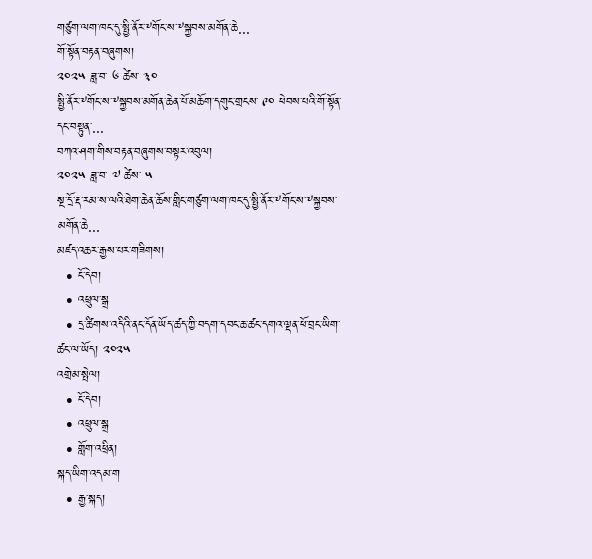གཙུག་ལག་ཁང་དུ་སྤྱི་ནོར་༸གོང་ས་༸སྐྱབས་མགོན་ཆེ...
གོ་སྟོན་བརྟན་བཞུགས།
༢༠༢༥ ཟླ་བ་ ༦ ཚེས་ ༣༠
སྤྱི་ནོར་༸གོང་ས་༸སྐྱབས་མགོན་ཆེན་པོ་མཆོག་དགུང་གྲངས་ ༩༠ ཕེབས་པའི་གོ་སྟོན་དང་བསྟུན་...
བཀའ་ཤག་གིས་བརྟན་བཞུགས་བསྟར་འབུལ།
༢༠༢༥ ཟླ་བ་ ༧ ཚེས་ ༥
སྔ་དྲོ་རྡ་རམ་ས་ལའི་ཐེག་ཆེན་ཆོས་གླིང་གཙུག་ལག་ཁང་དུ་སྤྱི་ནོར་༸གོང་ས་༸སྐྱབས་མགོན་ཆེ...
མཛད་འཆར་རྒྱས་པར་གཟིགས།
  • ངོ་དེབ།
  • འཕྲུལ་སྒྲ
  • དྲ་ཚིགས་འདིའི་ནང་དོན་ཡོད་ཚད་ཀྱི་བདག་དབང་ཆ་ཚང་དགའ་ལྡན་ཕོ་བྲང་ཡིག་ཚང་ལ་ཡོད། ༢༠༢༥
འགྲེམ་སྤེལ།
  • ངོ་དེབ།
  • འཕྲུལ་སྒྲ
  • གློག་འཕྲིན།
སྐད་ཡིག་འདམ་ག
  • རྒྱ་སྐད།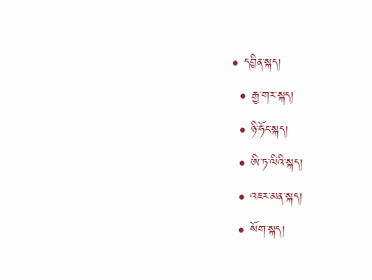• དབྱིན་སྐད།
  • རྒྱ་གར་སྐད།
  • ཉི་ཧོང་སྐད།
  • ཨི་ཏ་ལིའི་སྐད།
  • འཇར་མན་སྐད།
  • སོག་སྐད།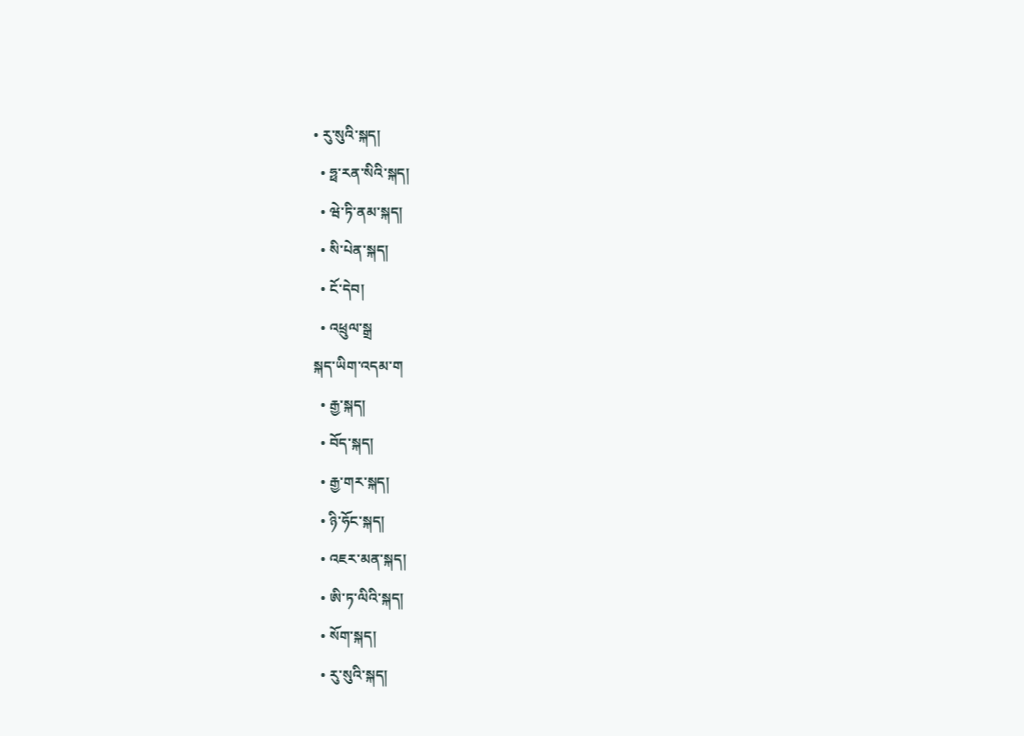• རུ་སུའི་སྐད།
  • ཧྥ་རན་སིའི་སྐད།
  • ཝེ་ཏི་ནམ་སྐད།
  • སི་པེན་སྐད།
  • ངོ་དེབ།
  • འཕྲུལ་སྒྲ
སྐད་ཡིག་འདམ་ག
  • རྒྱ་སྐད།
  • བོད་སྐད།
  • རྒྱ་གར་སྐད།
  • ཉི་ཧོང་སྐད།
  • འཇར་མན་སྐད།
  • ཨི་ཏ་ལིའི་སྐད།
  • སོག་སྐད།
  • རུ་སུའི་སྐད།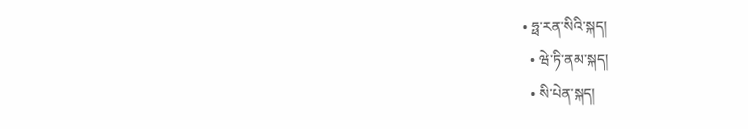• ཧྥ་རན་སིའི་སྐད།
  • ཝེ་ཏི་ནམ་སྐད།
  • སི་པེན་སྐད།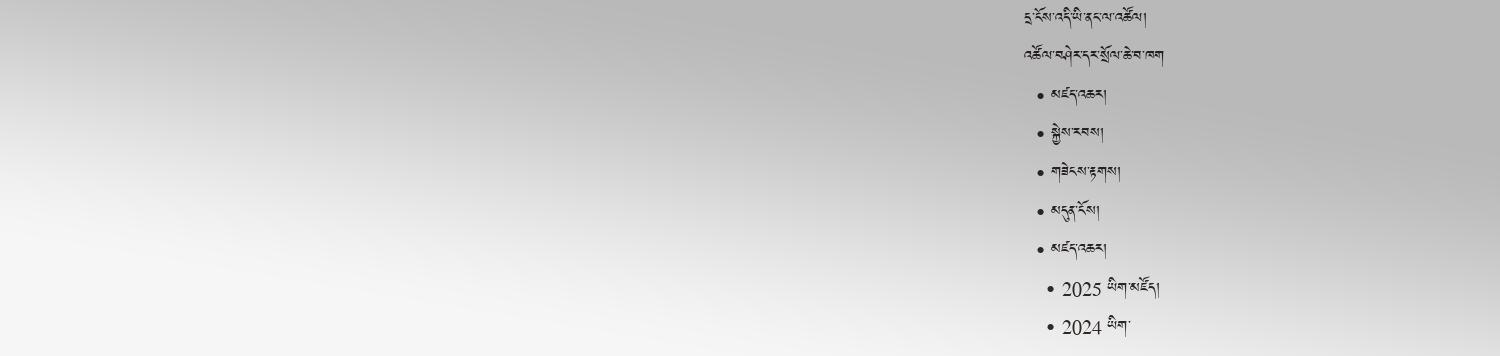དྲ་ངོས་འདི་ཡི་ནང་ལ་འཚོལ།
འཚོལ་བཤེར་དར་སྲོལ་ཆེ་བ་ཁག
  • མཛད་འཆར།
  • སྐྱེས་རབས།
  • གཟེངས་རྟགས།
  • མདུན་ངོས།
  • མཛད་འཆར།
    • 2025 ཡིག་མཛོད།
    • 2024 ཡིག་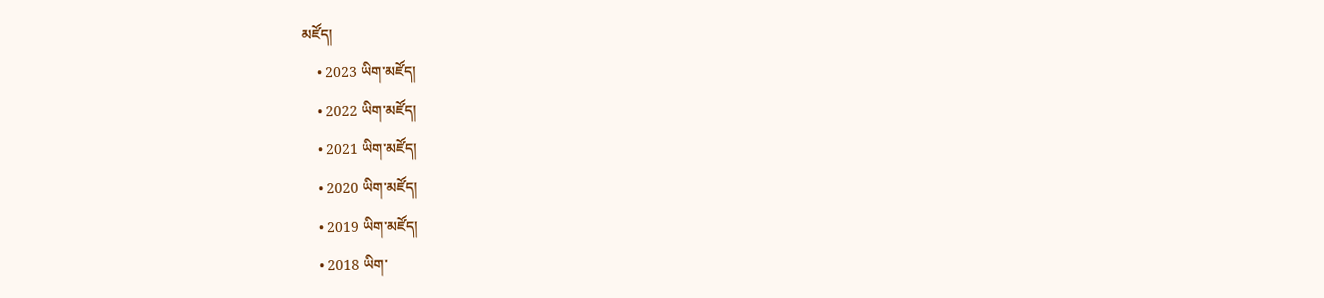མཛོད།
    • 2023 ཡིག་མཛོད།
    • 2022 ཡིག་མཛོད།
    • 2021 ཡིག་མཛོད།
    • 2020 ཡིག་མཛོད།
    • 2019 ཡིག་མཛོད།
    • 2018 ཡིག་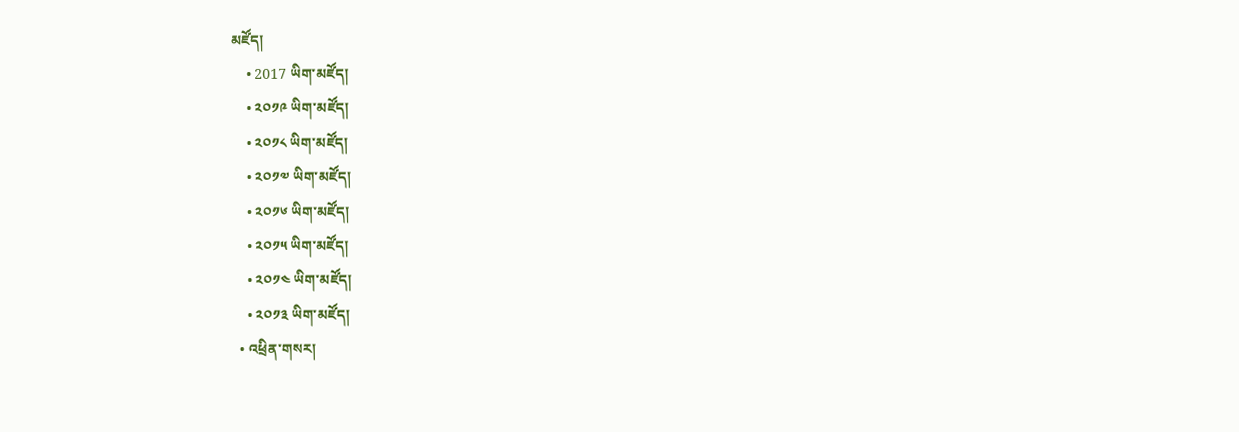མཛོད།
    • 2017 ཡིག་མཛོད།
    • ༢༠༡༩ ཡིག་མཛོད།
    • ༢༠༡༨ ཡིག་མཛོད།
    • ༢༠༡༧ ཡིག་མཛོད།
    • ༢༠༡༦ ཡིག་མཛོད།
    • ༢༠༡༥ ཡིག་མཛོད།
    • ༢༠༡༤ ཡིག་མཛོད།
    • ༢༠༡༣ ཡིག་མཛོད།
  • འཕྲིན་གསར།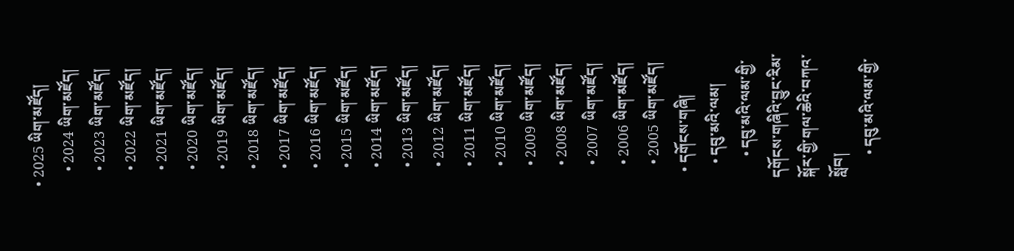• 2025 ཡིག་མཛོད།
    • 2024 ཡིག་མཛོད།
    • 2023 ཡིག་མཛོད།
    • 2022 ཡིག་མཛོད།
    • 2021 ཡིག་མཛོད།
    • 2020 ཡིག་མཛོད།
    • 2019 ཡིག་མཛོད།
    • 2018 ཡིག་མཛོད།
    • 2017 ཡིག་མཛོད།
    • 2016 ཡིག་མཛོད།
    • 2015 ཡིག་མཛོད།
    • 2014 ཡིག་མཛོད།
    • 2013 ཡིག་མཛོད།
    • 2012 ཡིག་མཛོད།
    • 2011 ཡིག་མཛོད།
    • 2010 ཡིག་མཛོད།
    • 2009 ཡིག་མཛོད།
    • 2008 ཡིག་མཛོད།
    • 2007 ཡིག་མཛོད།
    • 2006 ཡིག་མཛོད།
    • 2005 ཡིག་མཛོད།
  • དགོངས་གཞི།
    • དབུ་མའི་ལམ།
      • དབུ་མའི་ལམ་གྱི་དགོངས་གཞིའི་བྱུང་རིམ་སྐོར་གྱི་གལ་ཆེའི་བཀའ་སློབ།
      • དབུ་མའི་ལམ་གྱི་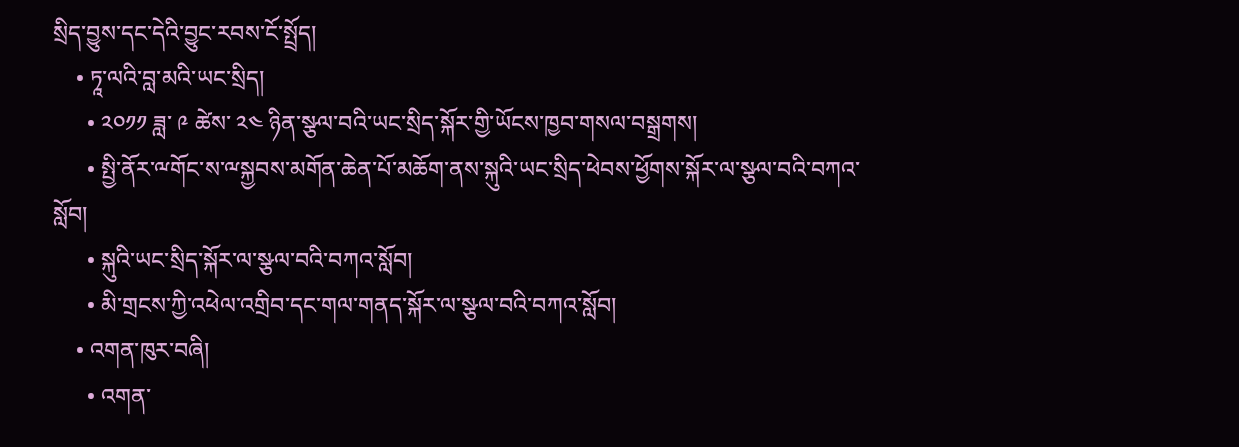སྲིད་བྱུས་དང་དེའི་བྱུང་རབས་ངོ་སྤྲོད།
    • ཏཱ་ལའི་བླ་མའི་ཡང་སྲིད།
      • ༢༠༡༡ ཟླ་ ༩ ཚེས་ ༢༤ ཉིན་སྩལ་བའི་ཡང་སྲིད་སྐོར་གྱི་ཡོངས་ཁྱབ་གསལ་བསྒྲགས།
      • སྤྱི་ནོར་ྋགོང་ས་ྋསྐྱབས་མགོན་ཆེན་པོ་མཆོག་ནས་སྐུའི་ཡང་སྲིད་ཕེབས་ཕྱོགས་སྐོར་ལ་སྩལ་བའི་བཀའ་སློབ།
      • སྐུའི་ཡང་སྲིད་སྐོར་ལ་སྩལ་བའི་བཀའ་སློབ།
      • མི་གྲངས་ཀྱི་འཕེལ་འགྲིབ་དང་གལ་གནད་སྐོར་ལ་སྩལ་བའི་བཀའ་སློབ།
    • འགན་ཁུར་བཞི།
      • འགན་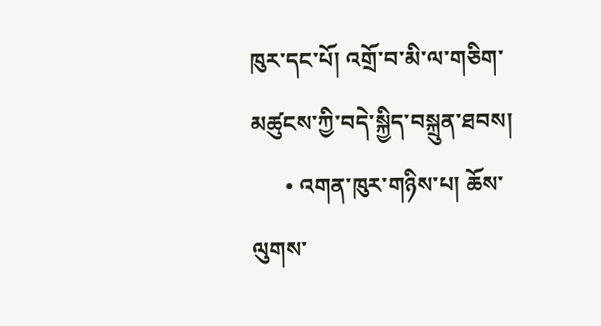ཁུར་དང་པོ། འགྲོ་བ་མི་ལ་གཅིག་མཚུངས་ཀྱི་བདེ་སྐྱིད་བསྐྲུན་ཐབས།
      • འགན་ཁུར་གཉིས་པ། ཆོས་ལུགས་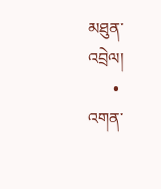མཐུན་འབྲེལ།
      • འགན་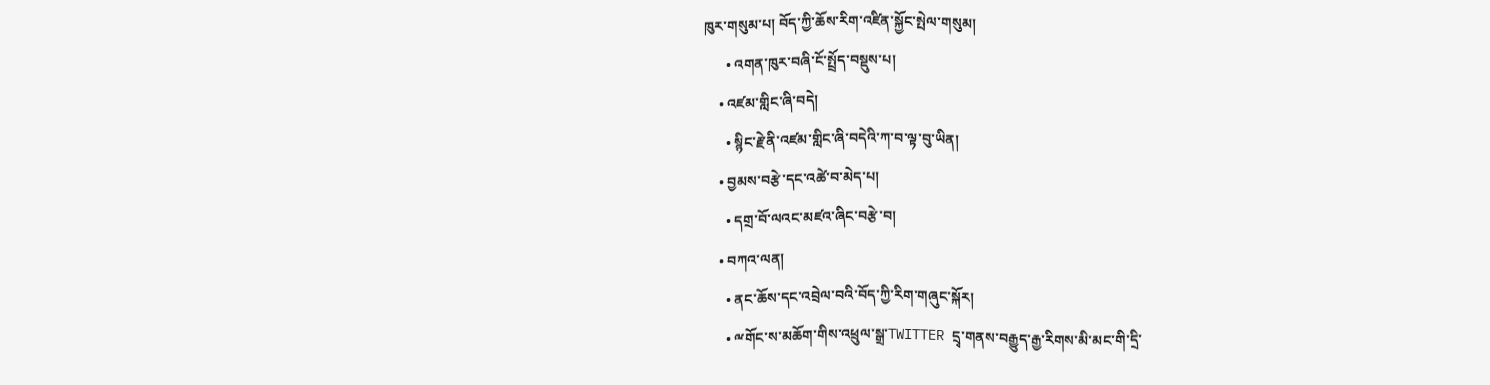ཁུར་གསུམ་པ། བོད་ཀྱི་ཆོས་རིག་འཛིན་སྐྱོང་སྤེལ་གསུམ།
      • འགན་ཁུར་བཞི་ངོ་སྤྲོད་བསྡུས་པ།
    • འཛམ་གླིང་ཞི་བདེ།
      • སྙིང་རྗེ་ནི་འཛམ་གླིང་ཞི་བདེའི་ཀ་བ་ལྟ་བུ་ཡིན།
    • བྱམས་བརྩེ་དང་འཚེ་བ་མེད་པ།
      • དགྲ་བོ་ལའང་མཛའ་ཞིང་བརྩེ་བ།
    • བཀའ་ལན།
      • ནང་ཆོས་དང་འབྲེལ་བའི་བོད་ཀྱི་རིག་གཞུང་སྐོར།
      • ྋགོང་ས་མཆོག་གིས་འཕྲུལ་སྒྲ་TWITTER དྲྭ་གནས་བརྒྱུད་རྒྱ་རིགས་མི་མང་གི་དྲི་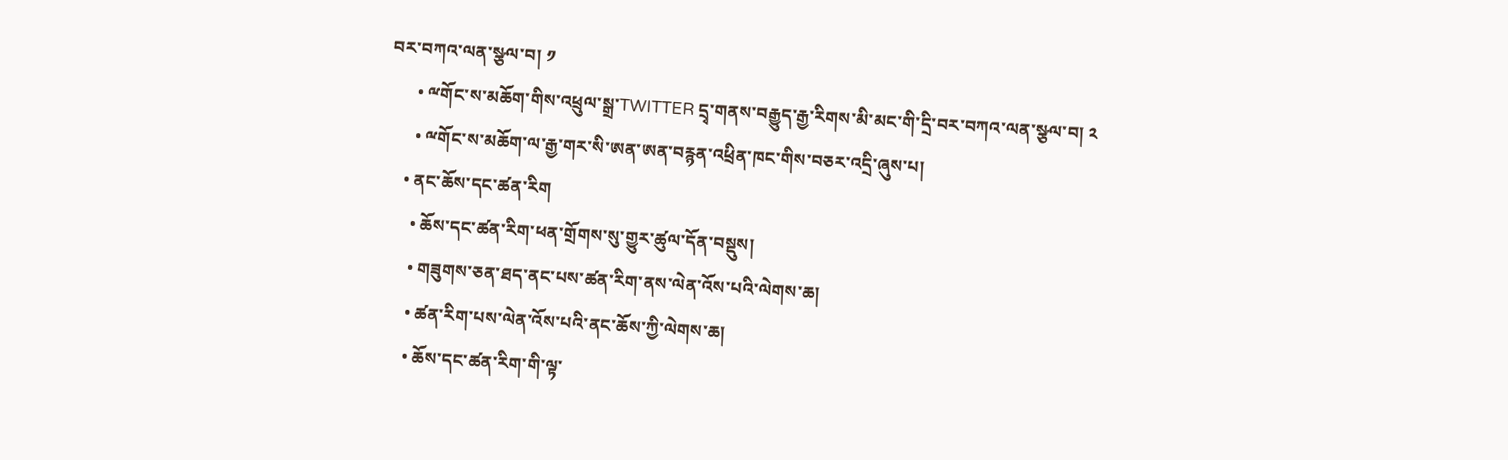བར་བཀའ་ལན་སྩལ་བ། ༡
      • ྋགོང་ས་མཆོག་གིས་འཕྲུལ་སྒྲ་TWITTER དྲྭ་གནས་བརྒྱུད་རྒྱ་རིགས་མི་མང་གི་དྲི་བར་བཀའ་ལན་སྩལ་བ། ༢
      • ྋགོང་ས་མཆོག་ལ་རྒྱ་གར་སི་ཨན་ཨན་བརྙན་འཕྲིན་ཁང་གིས་བཅར་འདྲི་ཞུས་པ།
    • ནང་ཆོས་དང་ཚན་རིག
      • ཆོས་དང་ཚན་རིག་ཕན་གྲོགས་སུ་གྱུར་ཚུལ་དོན་བསྡུས།
      • གཟུགས་ཅན་ཐད་ནང་པས་ཚན་རིག་ནས་ལེན་འོས་པའི་ལེགས་ཆ།
      • ཚན་རིག་པས་ལེན་འོས་པའི་ནང་ཆོས་ཀྱི་ལེགས་ཆ།
      • ཆོས་དང་ཚན་རིག་གི་ལྟ་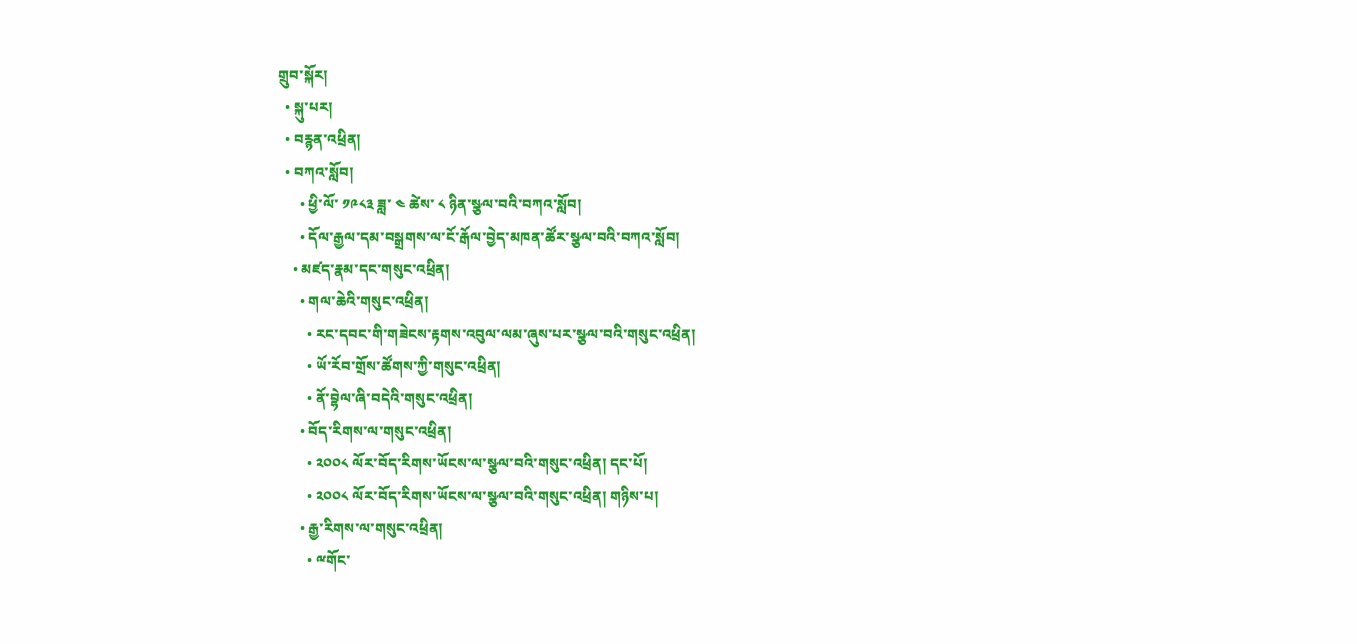གྲུབ་སྐོར།
  • སྐུ་པར།
  • བརྙན་འཕྲིན།
  • བཀའ་སློབ།
      • ཕྱི་ལོ་ ༡༩༨༣ ཟླ་ ༤ ཚེས་ ༨ ཉིན་སྩལ་བའི་བཀའ་སློབ།
      • དོལ་རྒྱལ་དམ་བསྒྲགས་ལ་ངོ་རྒོལ་བྱེད་མཁན་ཚོར་སྩལ་བའི་བཀའ་སློབ།
    • མཛད་རྣམ་དང་གསུང་འཕྲིན།
      • གལ་ཆེའི་གསུང་འཕྲིན།
        • རང་དབང་གི་གཟེངས་རྟགས་འབུལ་ལམ་ཞུས་པར་སྩལ་བའི་གསུང་འཕྲིན།
        • ཡོ་རོབ་གྲོས་ཚོགས་ཀྱི་གསུང་འཕྲིན།
        • ནོ་བྷེལ་ཞི་བདེའི་གསུང་འཕྲིན།
      • བོད་རིགས་ལ་གསུང་འཕྲིན།
        • ༢༠༠༨ ལོར་བོད་རིགས་ཡོངས་ལ་སྩལ་བའི་གསུང་འཕྲིན། དང་པོ།
        • ༢༠༠༨ ལོར་བོད་རིགས་ཡོངས་ལ་སྩལ་བའི་གསུང་འཕྲིན། གཉིས་པ།
      • རྒྱ་རིགས་ལ་གསུང་འཕྲིན།
        • ྋགོང་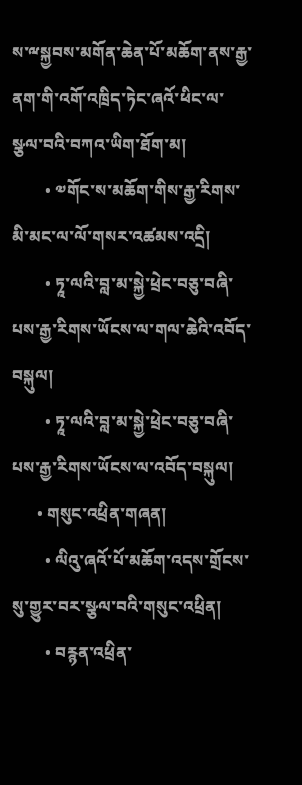ས་ྋསྐྱབས་མགོན་ཆེན་པོ་མཆོག་ནས་རྒྱ་ནག་གི་འགོ་འཁྲིད་ཏེང་ཞའོ་ཕིང་ལ་སྩལ་བའི་བཀའ་ཡིག་ཐོག་མ།
        • ༧གོང་ས་མཆོག་གིས་རྒྱ་རིགས་མི་མང་ལ་ལོ་གསར་འཚམས་འདྲི།
        • ཏཱ་ལའི་བླ་མ་སྐྱེ་ཕྲེང་བཅུ་བཞི་པས་རྒྱ་རིགས་ཡོངས་ལ་གལ་ཆེའི་འབོད་བསྐུལ།
        • ཏཱ་ལའི་བླ་མ་སྐྱེ་ཕྲེང་བཅུ་བཞི་པས་རྒྱ་རིགས་ཡོངས་ལ་འབོད་བསྐུལ།
      • གསུང་འཕྲིན་གཞན།
        • ལིའུ་ཞའོ་པོ་མཆོག་འདས་གྲོངས་སུ་གྱུར་བར་སྩལ་བའི་གསུང་འཕྲིན།
        • བརྙན་འཕྲིན་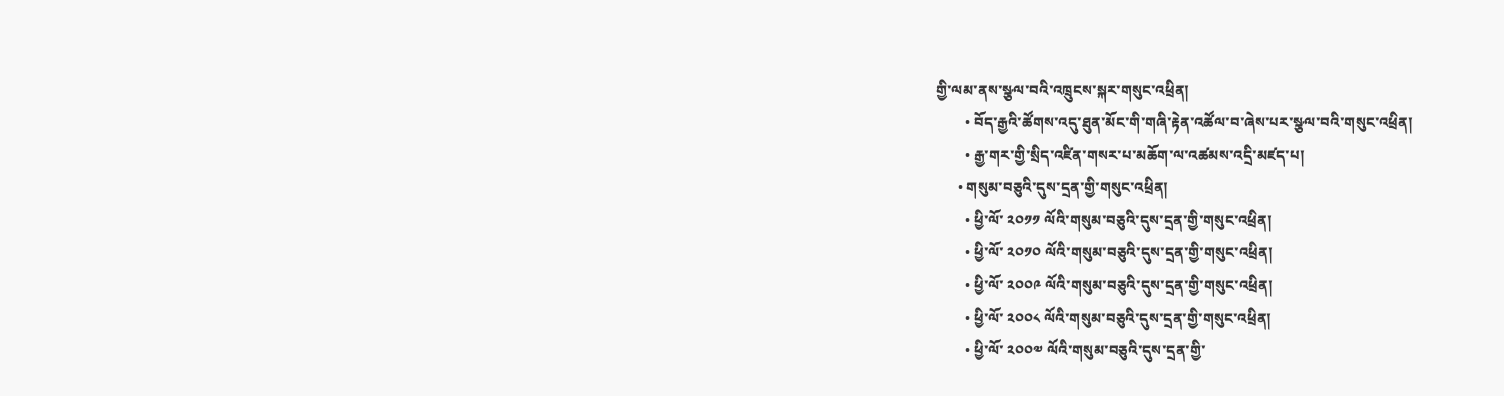གྱི་ལམ་ནས་སྩལ་བའི་འཁྲུངས་སྐར་གསུང་འཕྲིན།
        • བོད་རྒྱའི་ཚོགས་འདུ་ཐུན་མོང་གི་གཞི་རྟེན་འཚོལ་བ་ཞེས་པར་སྩལ་བའི་གསུང་འཕྲིན།
        • རྒྱ་གར་གྱི་སྲིད་འཛིན་གསར་པ་མཆོག་ལ་འཚམས་འདྲི་མཛད་པ།
      • གསུམ་བཅུའི་དུས་དྲན་གྱི་གསུང་འཕྲིན།
        • ཕྱི་ལོ་ ༢༠༡༡ ལོའི་གསུམ་བཅུའི་དུས་དྲན་གྱི་གསུང་འཕྲིན།
        • ཕྱི་ལོ་ ༢༠༡༠ ལོའི་གསུམ་བཅུའི་དུས་དྲན་གྱི་གསུང་འཕྲིན།
        • ཕྱི་ལོ་ ༢༠༠༩ ལོའི་གསུམ་བཅུའི་དུས་དྲན་གྱི་གསུང་འཕྲིན།
        • ཕྱི་ལོ་ ༢༠༠༨ ལོའི་གསུམ་བཅུའི་དུས་དྲན་གྱི་གསུང་འཕྲིན།
        • ཕྱི་ལོ་ ༢༠༠༧ ལོའི་གསུམ་བཅུའི་དུས་དྲན་གྱི་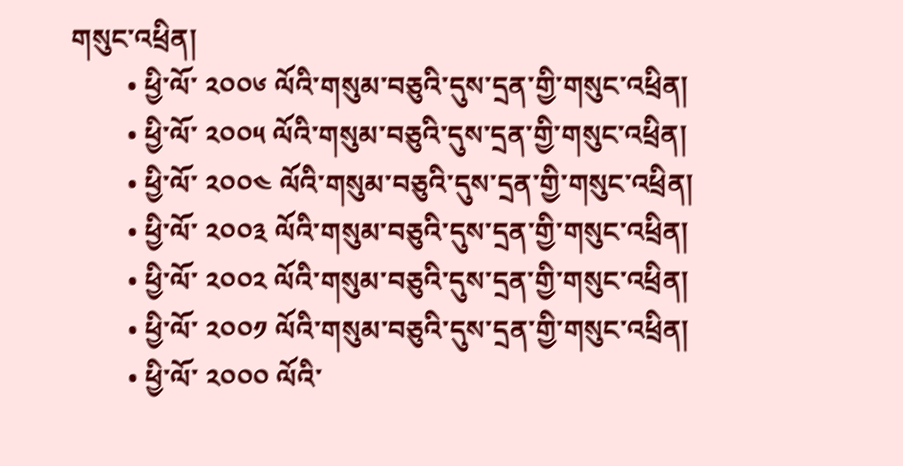གསུང་འཕྲིན།
        • ཕྱི་ལོ་ ༢༠༠༦ ལོའི་གསུམ་བཅུའི་དུས་དྲན་གྱི་གསུང་འཕྲིན།
        • ཕྱི་ལོ་ ༢༠༠༥ ལོའི་གསུམ་བཅུའི་དུས་དྲན་གྱི་གསུང་འཕྲིན།
        • ཕྱི་ལོ་ ༢༠༠༤ ལོའི་གསུམ་བཅུའི་དུས་དྲན་གྱི་གསུང་འཕྲིན།
        • ཕྱི་ལོ་ ༢༠༠༣ ལོའི་གསུམ་བཅུའི་དུས་དྲན་གྱི་གསུང་འཕྲིན།
        • ཕྱི་ལོ་ ༢༠༠༢ ལོའི་གསུམ་བཅུའི་དུས་དྲན་གྱི་གསུང་འཕྲིན།
        • ཕྱི་ལོ་ ༢༠༠༡ ལོའི་གསུམ་བཅུའི་དུས་དྲན་གྱི་གསུང་འཕྲིན།
        • ཕྱི་ལོ་ ༢༠༠༠ ལོའི་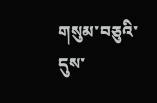གསུམ་བཅུའི་དུས་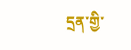དྲན་གྱི་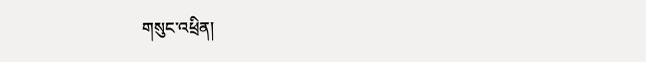གསུང་འཕྲིན།